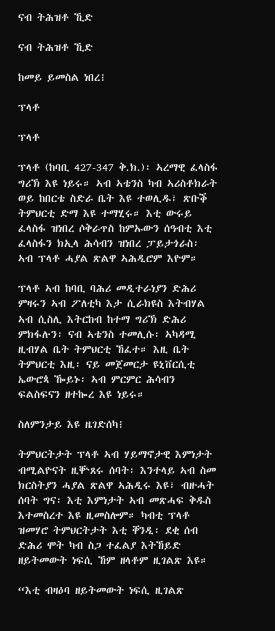ናብ ትሕዝቶ ኺድ

ናብ ትሕዝቶ ኺድ

ከመይ ይመስል ነበረ፧

ፕላቶ

ፕላቶ

ፕላቶ (ከባቢ 427-347 ቅ.ክ.)፡ ኣረማዊ ፈላስፋ ግሪኽ እዩ ነይሩ። ኣብ ኣቴንስ ካብ ኣሪስቶክራት ወይ ከበርቴ ስድራ ቤት እዩ ተወሊዱ፣ ጽቡቕ ትምህርቲ ድማ እዩ ተማሂሩ። እቲ ውሩይ ፈላስፋ ዝነበረ ሶቅራጥስ ከምኡውን ሰዓብቲ እቲ ፈላስፋን ክኢላ ሕሳብን ዝነበረ ፓይታጎራስ፡ ኣብ ፕላቶ ሓያል ጽልዋ ኣሕዲሮም እዮም።

ፕላቶ ኣብ ከባቢ ባሕሪ መዲተራነያን ድሕሪ ምዛሩን ኣብ ፖለቲካ እታ ሲራክዩስ እትብሃል ኣብ ሲስሊ እትርከብ ከተማ ግሪኽ ድሕሪ ምክፋሉን፡ ናብ ኣቴንስ ተመሊሱ፡ ኣካዳሚ ዚብሃል ቤት ትምህርቲ ኸፈተ። እዚ ቤት ትምህርቲ እዚ፡ ናይ መጀመርታ ዩኒቨርሲቲ ኤውሮጳ ዀይኑ፡ ኣብ ምርምር ሕሳብን ፍልስፍናን ዘተኰረ እዩ ነይሩ።

ስለምንታይ እዩ ዜገድሰካ፧

ትምህርትታት ፕላቶ ኣብ ሃይማኖታዊ እምነታት ብሚልዮናት ዚቝጸሩ ሰባት፡ እንተላይ ኣብ ስመ ክርስትያን ሓያል ጽልዋ ኣሕዲሩ እዩ፣ ብዙሓት ሰባት ግና፡ እቲ እምነታት ኣብ መጽሓፍ ቅዱስ እተመስረተ እዩ ዚመስሎም። ካብቲ ፕላቶ ዝመሃሮ ትምህርትታት እቲ ቐንዲ፡ ደቂ ሰብ ድሕሪ ሞት ካብ ስጋ ተፈልያ እትኸይድ ዘይትመውት ነፍሲ ኸም ዘላቶም ዚገልጽ እዩ።

“እቲ ብዛዕባ ዘይትመውት ነፍሲ ዚገልጽ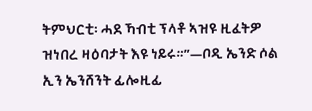ትምህርቲ፡ ሓደ ኻብቲ ፕላቶ ኣዝዩ ዚፈትዎ ዝነበረ ዛዕባታት እዩ ነይሩ።”—ቦዲ ኤንድ ሶል ኢን ኤንሸንት ፊሎዚፊ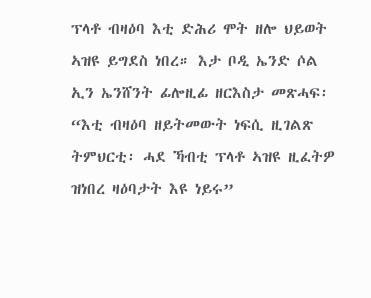ፕላቶ ብዛዕባ እቲ ድሕሪ ሞት ዘሎ ህይወት ኣዝዩ ይግደስ ነበረ። እታ ቦዲ ኤንድ ሶል ኢን ኤንሸንት ፊሎዚፊ ዘርእስታ መጽሓፍ፡ “እቲ ብዛዕባ ዘይትመውት ነፍሲ ዚገልጽ ትምህርቲ፡ ሓደ ኻብቲ ፕላቶ ኣዝዩ ዚፈትዎ ዝነበረ ዛዕባታት እዩ ነይሩ”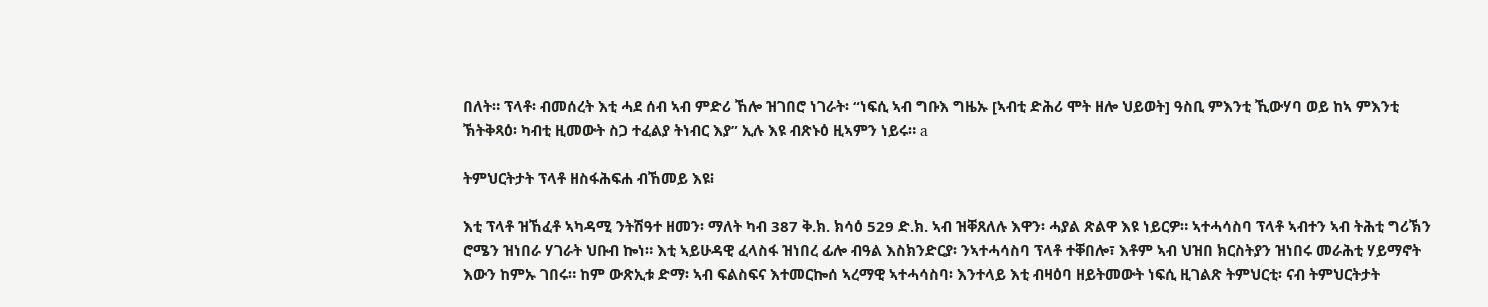በለት። ፕላቶ፡ ብመሰረት እቲ ሓደ ሰብ ኣብ ምድሪ ኸሎ ዝገበሮ ነገራት፡ “ነፍሲ ኣብ ግቡእ ግዜኡ [ኣብቲ ድሕሪ ሞት ዘሎ ህይወት] ዓስቢ ምእንቲ ኺውሃባ ወይ ከኣ ምእንቲ ኽትቅጻዕ፡ ካብቲ ዚመውት ስጋ ተፈልያ ትነብር እያ” ኢሉ እዩ ብጽኑዕ ዚኣምን ነይሩ። a

ትምህርትታት ፕላቶ ዘስፋሕፍሐ ብኸመይ እዩ፧

እቲ ፕላቶ ዝኸፈቶ ኣካዳሚ ንትሽዓተ ዘመን፡ ማለት ካብ 387 ቅ.ክ. ክሳዕ 529 ድ.ክ. ኣብ ዝቐጸለሉ እዋን፡ ሓያል ጽልዋ እዩ ነይርዎ። ኣተሓሳስባ ፕላቶ ኣብተን ኣብ ትሕቲ ግሪኽን ሮሜን ዝነበራ ሃገራት ህቡብ ኰነ። እቲ ኣይሁዳዊ ፈላስፋ ዝነበረ ፊሎ ብዓል እስክንድርያ፡ ንኣተሓሳስባ ፕላቶ ተቐበሎ፣ እቶም ኣብ ህዝበ ክርስትያን ዝነበሩ መራሕቲ ሃይማኖት እውን ከምኡ ገበሩ። ከም ውጽኢቱ ድማ፡ ኣብ ፍልስፍና እተመርኰሰ ኣረማዊ ኣተሓሳስባ፡ እንተላይ እቲ ብዛዕባ ዘይትመውት ነፍሲ ዚገልጽ ትምህርቲ፡ ናብ ትምህርትታት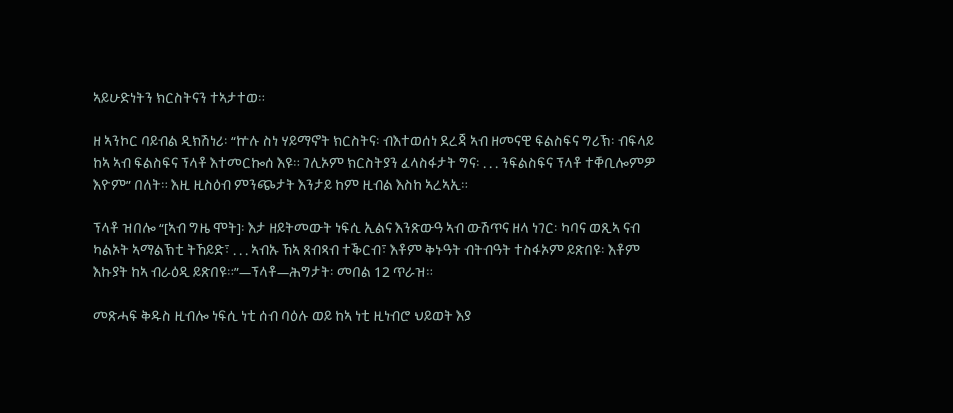ኣይሁድነትን ክርስትናን ተኣታተወ።

ዘ ኣንኮር ባይብል ዲክሽነሪ፡ “ኵሉ ስነ ሃይማኖት ክርስትና፡ ብእተወሰነ ደረጃ ኣብ ዘመናዊ ፍልስፍና ግሪኽ፡ ብፍላይ ከኣ ኣብ ፍልስፍና ፕላቶ እተመርኰሰ እዩ። ገሊኦም ክርስትያን ፈላስፋታት ግና፡ . . . ንፍልስፍና ፕላቶ ተቐቢሎምዎ እዮም” በለት። እዚ ዚስዕብ ምንጭታት እንታይ ከም ዚብል እስከ ኣረኣኢ።

ፕላቶ ዝበሎ “[ኣብ ግዜ ሞት]፡ እታ ዘይትመውት ነፍሲ ኢልና እንጽውዓ ኣብ ውሽጥና ዘላ ነገር፡ ካባና ወጺኣ ናብ ካልኦት ኣማልኽቲ ትኸይድ፣ . . . ኣብኡ ኸኣ ጸብጻብ ተቕርብ፣ እቶም ቅኑዓት ብትብዓት ተስፋኦም ይጽበዩ፡ እቶም እኩያት ከኣ ብራዕዲ ይጽበዩ።”—ፕላቶ—ሕግታት፡ መበል 12 ጥራዝ።

መጽሓፍ ቅዱስ ዚብሎ ነፍሲ ነቲ ሰብ ባዕሉ ወይ ከኣ ነቲ ዚነብሮ ህይወት እያ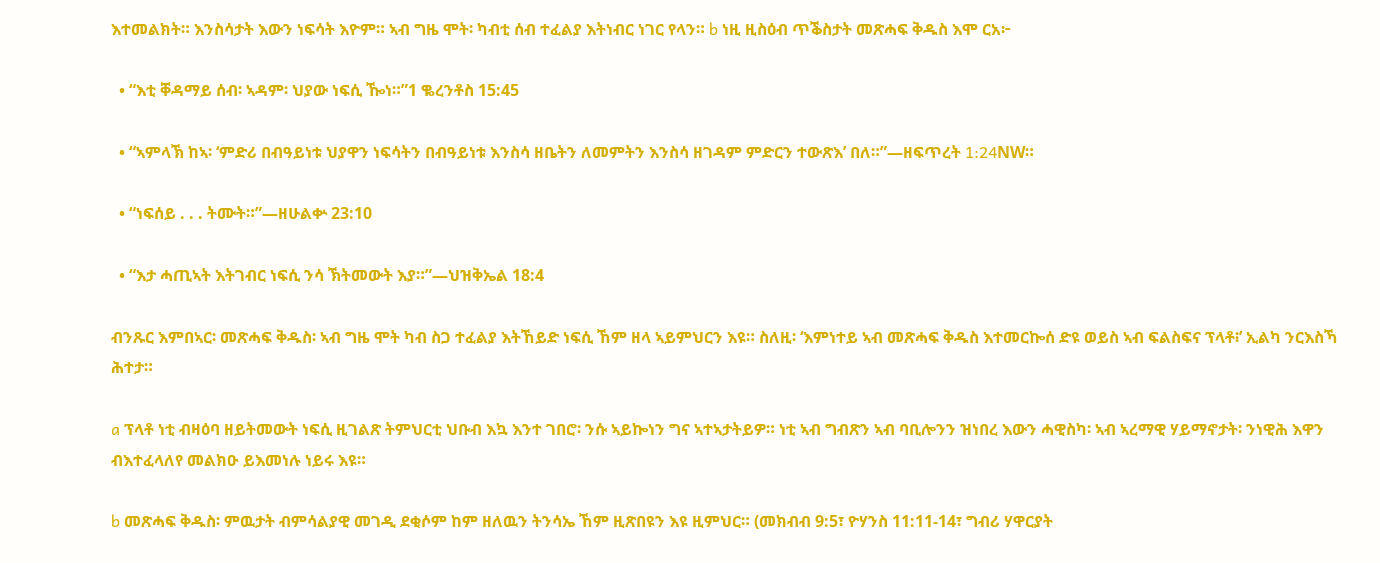እተመልክት። እንስሳታት እውን ነፍሳት እዮም። ኣብ ግዜ ሞት፡ ካብቲ ሰብ ተፈልያ እትነብር ነገር የላን። b ነዚ ዚስዕብ ጥቕስታት መጽሓፍ ቅዱስ እሞ ርአ፦

  • “እቲ ቐዳማይ ሰብ፡ ኣዳም፡ ህያው ነፍሲ ዀነ።”1 ቈረንቶስ 15:45

  • “ኣምላኽ ከኣ፡ ‘ምድሪ በብዓይነቱ ህያዋን ነፍሳትን በብዓይነቱ እንስሳ ዘቤትን ለመምትን እንስሳ ዘገዳም ምድርን ተውጽእ’ በለ።”—ዘፍጥረት 1:24NW።

  • “ነፍሰይ . . . ትሙት።”—ዘሁልቍ 23:10

  • “እታ ሓጢኣት እትገብር ነፍሲ ንሳ ኽትመውት እያ።”—ህዝቅኤል 18:4

ብንጹር እምበኣር፡ መጽሓፍ ቅዱስ፡ ኣብ ግዜ ሞት ካብ ስጋ ተፈልያ እትኸይድ ነፍሲ ኸም ዘላ ኣይምህርን እዩ። ስለዚ፡ ‘እምነተይ ኣብ መጽሓፍ ቅዱስ እተመርኰሰ ድዩ ወይስ ኣብ ፍልስፍና ፕላቶ፧’ ኢልካ ንርእስኻ ሕተታ።

a ፕላቶ ነቲ ብዛዕባ ዘይትመውት ነፍሲ ዚገልጽ ትምህርቲ ህቡብ እኳ እንተ ገበሮ፡ ንሱ ኣይኰነን ግና ኣተኣታትይዎ። ነቲ ኣብ ግብጽን ኣብ ባቢሎንን ዝነበረ እውን ሓዊስካ፡ ኣብ ኣረማዊ ሃይማኖታት፡ ንነዊሕ እዋን ብእተፈላለየ መልክዑ ይእመነሉ ነይሩ እዩ።

b መጽሓፍ ቅዱስ፡ ምዉታት ብምሳልያዊ መገዲ ደቂሶም ከም ዘለዉን ትንሳኤ ኸም ዚጽበዩን እዩ ዚምህር። (መክብብ 9:5፣ ዮሃንስ 11:11-14፣ ግብሪ ሃዋርያት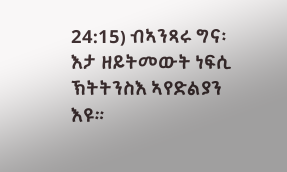24:15) ብኣንጻሩ ግና፡ እታ ዘይትመውት ነፍሲ ኽትትንስእ ኣየድልያን እዩ።